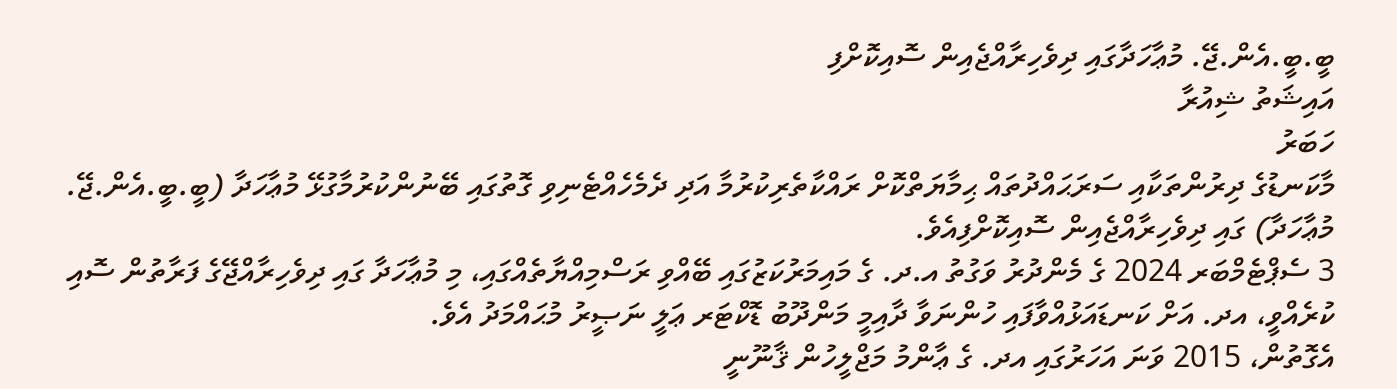ބީ.ބީ.އެން.ޖޭ. މުޢާހަދާގައި ދިވެހިރާއްޖެއިން ސޮއިކޮށްފި
އައިޝަތު ޝިއުރާ
ހަބަރު
މާކަނޑުގެ ދިރުންތަކާއި ސަރަޙައްދުތައް ޙިމާޔަތްކޮށް ރައްކާތެރިކުރުމާ އަދި ދެމެހެއްޓެނިވި ގޮތުގައި ބޭނުންކުރުމާގުޅޭ މުޢާހަދާ (ބީ.ބީ.އެން.ޖޭ. މުޢާހަދާ) ގައި ދިވެހިރާއްޖެއިން ސޮއިކޮށްފިއެވެ.
3 ސެޕްޓެމްބަރ 2024 ގެ މެންދުރު ވަގުތު އ.ދ. ގެ މައިމަރުކަޒުގައި ބޭއްވި ރަސްމިއްޔާތެއްގައި، މި މުޢާހަދާ ގައި ދިވެހިރާއްޖޭގެ ފަރާތުން ސޮއި ކުރެއްވީ، އދ. އަށް ކަނޑައަޅުއްވާފައި ހުންނަވާ ދާއިމީ މަންދޫބު ޑޮކްޓަރ ޢަލީ ނަޞީރު މުޙައްމަދު އެވެ.
އެގޮތުން، 2015 ވަނަ އަހަރުގައި އދ. ގެ ޢާންމު މަޖްލީހުން ޤާނޫނީ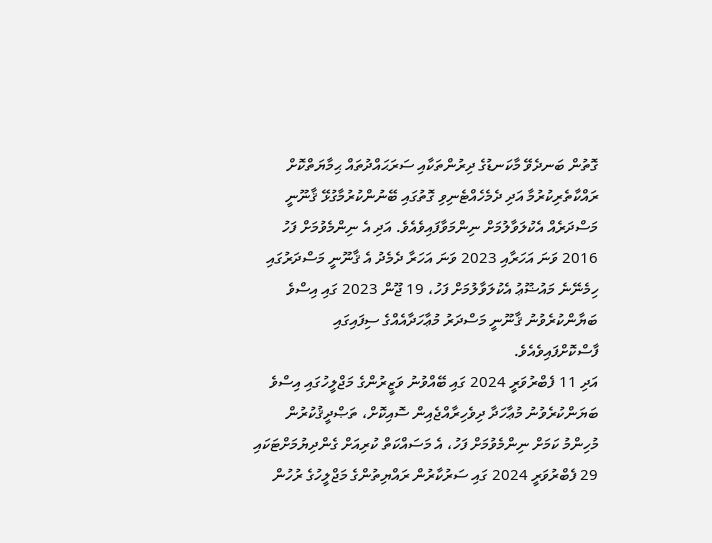ގޮތުން ބަނދެވޭ މާކަނޑުގެ ދިރުންތަކާއި ސަރަޙައްދުތައް ޙިމާޔަތްކޮށް ރައްކާތެރިކުރުމާ އަދި ދެމެހެއްޓެނިވި ގޮތުގައި ބޭނުންކުރުމާގުޅޭ ޤާނޫނީ މަސްދަރެއް އެކުލަވާލުމަށް ނިންމަވާފައިވެއެވެ. އަދި އެ ނިންމެވުމަށް ފަހު 2016 ވަނަ އަހަރާއި 2023 ވަނަ އަހަރާ ދެމެދު އެ ޤާނޫނީ މަސްދަރުގައި ހިމެނޭނެ މައުޟޫޢު އެކުލަވާލުމަށް ފަހު، 19 ޖޫން 2023 ގައި އިސްވެ ބަޔާންކުރެވުނު ޤާނޫނީ މަސްދަރު މުޢާހަދާއެއްގެ ސިފައިގައި ފާސްކޮށްފައިވެއެވެ.
އަދި 11 ފެބްރުވަރީ 2024 ގައި ބޭއްވުނު ވަޒީރުންގެ މަޖްލީހުގައި އިސްވެ ބަޔަންކުރެވުނު މުޢާހަދާ ދިވެހިރާއްޖެއިން ސޮއިކޮށް، ތަޞްދީޤުކުރުން މުހިންމު ކަމަށް ނިންމެވުމަށް ފަހު، އެ މަސައްކަތް ކުރިއަށް ގެންދިޔުމަށްޓަކައި 29 ފެބްރުވަރީ 2024 ގައި ސަރުކާރުން ރައްޔިތުންގެ މަޖްލީހުގެ ރުހުން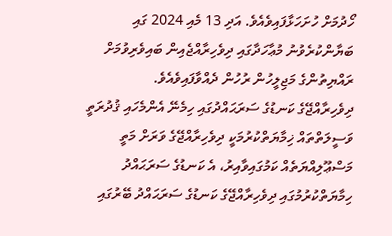ހޯދުމަށް ހުށަހަޅާފައިވެއެވެ. އަދި 13 މެއި 2024 ގައި ބަޔާންކުރެވުނު މުޢާހަދާގައި ދިވެހިރާއްޖެއިން ބައިވެރިވުމަށް ރައްޔިތުންގެ މަޖިލީހުން ރުހުން ދެއްވާފައިވެއެވެ.
ދިވެހިރާއްޖޭގެ ކަނޑުގެ ސަރަޙައްދުގައި ހިމެނޭ އެންމެހައި ޤުދުރަތީ ވަސީލަތްތައް ޚިމާޔަތްކުރުމަކީ ދިވެހިރާއްޖޭގެ ވަރަށް މަތީ މަސްޢޫލިއްޔަތެއް ކަމުގައިވާއިރު، އެ ކަނޑުގެ ސަރަޙައްދު ހިމާޔަތްކުރުމުގައި ދިވެހިރާއްޖޭގެ ކަނޑުގެ ސަރަޙައްދު ބޭރުގައި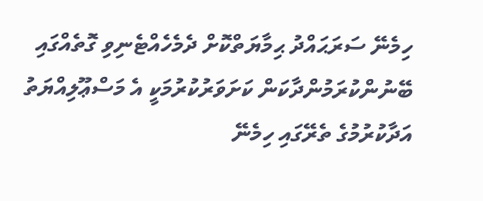ހިމެނޭ ސަރަޙައްދު ޙިމާޔަތްކޮށް ދެމެހެއްޓެނިވި ގޮތެއްގައި ބޭނުންކުރަމުންދާކަން ކަށަވަރުކުރުމަކީ އެ މަސްޢޫލިއްޔަތު އަދާކުރުމުގެ ތެރޭގައި ހިމެނޭ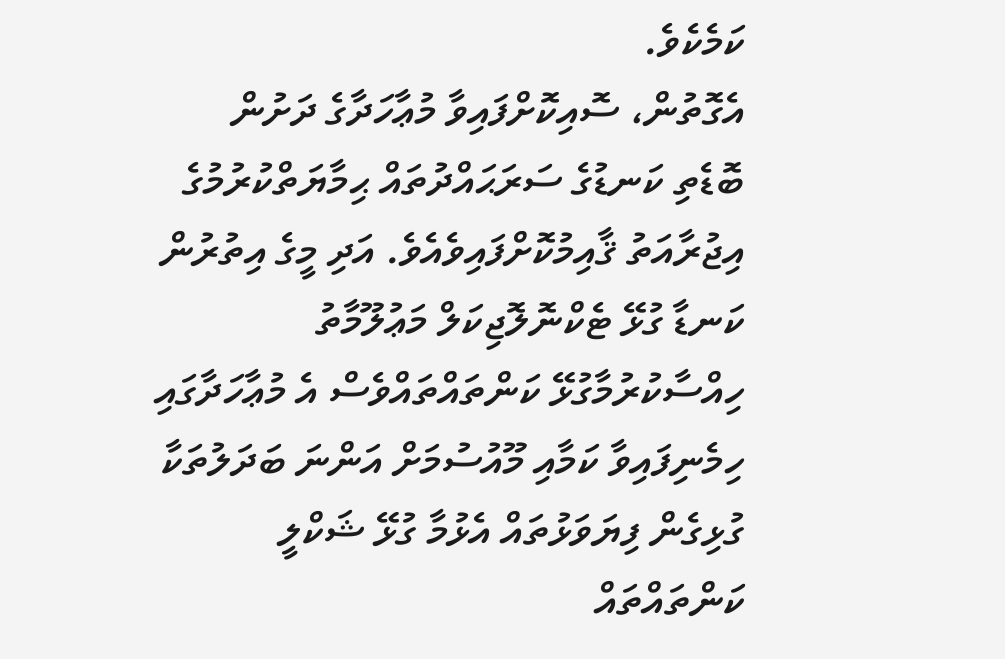ކަމެކެވެ.
އެގޮތުން، ސޮއިކޮށްފައިވާ މުޢާހަދާގެ ދަށުން ބޮޑެތި ކަނޑުގެ ސަރަޙައްދުތައް ޙިމާޔަތްކުރުމުގެ އިޖުރާއަތު ޤާއިމުކޮށްފައިވެއެވެ. އަދި މީގެ އިތުރުން ކަނޑާ ގުޅޭ ޓެކްނޮލޮޖިކަލް މަޢުލޫމާތު ހިއްސާކުރުމާގުޅޭ ކަންތައްތައްވެސް އެ މުޢާހަދާގައި ހިމެނިފައިވާ ކަމާއި މޫއުސުމަށް އަންނަ ބަދަލުތަކާ ގުޅިގެން ފިޔަވަޅުތައް އެޅުމާ ގުޅޭ ޝަކްލީ ކަންތައްތައް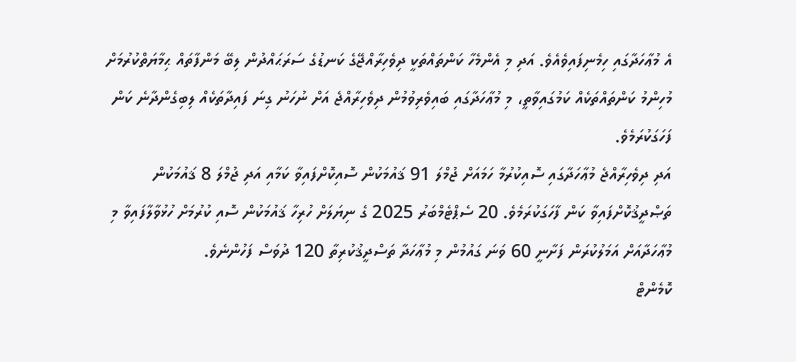އެ މުޢާހަދާގައި ހިމެނިފައިވެއެވެ. އަދި މި އެންމެހާ ކަންތައްތަކީ ދިވެހިރާއްޖޭގެ ކަނޑުގެ ސަރަޙައްދުން ލިބޭ މަންފާތައް ޙިމާޔަތްކުރުމަށް މުހިންމު ކަންތައްތަކެއް ކަމުގައިވާތީ، މި މުޢާހަދާގައި ބައިވެރިވުމުން ދިވެހިރާއްޖެ އަށް ނުހަނު ގިނަ ފައިދާތަކެއް ލިބިގެންދާނެ ކަން ފަހަގަކުރަމެވެ.
އަދި ދިވެހިރާއްޖެ މުޢާހަދާގައި ސޮއިކުރުމާ ހަމައަށް ޖުމްލަ 91 ޤައުމަކުން ސޮއިކޮށްފައިވާ ކަމާއި އަދި ޖުމްލަ 8 ޤައުމަކުން ތަޞްދީޤުކޮށްފައިވާ ކަން ފާހަގަކުރަމެވެ. 20 ސެޕްޓެމްބަރު 2025 ގެ ނިޔަލަށް ހުރިހާ ޤައުމަކުން ސޮއި ކުރުމަށް ހުޅުވާލާފައިވާ މި މުޢާހަދާއަށް އަމަލުކުރަން ފަށާނީ 60 ވަނަ ގައުމުން މި މުޢާހަދާ ތަސްދީޤުކުރިތާ 120 ދުވަސް ފަހުންނެވެ.
ކޮމެންޓް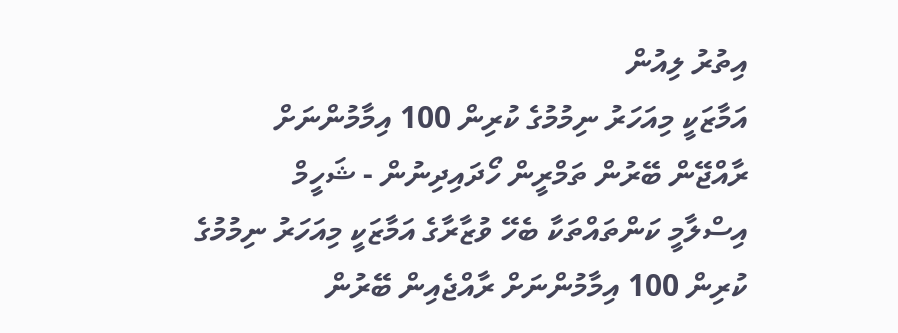އިތުރު ލިއުން
އަމާޒަކީ މިއަހަރު ނިމުމުގެ ކުރިން 100 އިމާމުންނަށް ރާއްޖޭން ބޭރުން ތަމްރީން ހޯދައިދިނުން - ޝަހީމް
އިސްލާމީ ކަންތައްތަކާ ބެހޭ ވުޒާރާގެ އަމާޒަކީ މިއަހަރު ނިމުމުގެ ކުރިން 100 އިމާމުންނަށް ރާއްޖެއިން ބޭރުން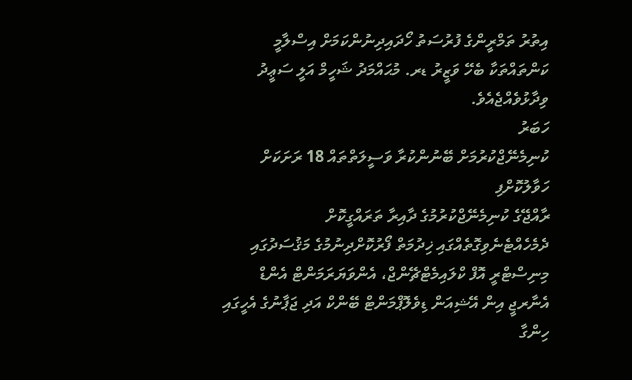އިތުރު ތަމްރީންގެ ފުރުސަތު ހޯދައިދިނުންކަމަށް އިސްލާމީ ކަންތައްތަކާ ބެހޭ ވަޒީރު ޑރ. މުޙައްމަދު ޝަހީމް އަލީ ސަޢީދު ވިދާޅުވެއްޖެއެވެ.
ހަބަރު
ކުނިމެނޭޖްކުރުމަށް ބޭނުންކުރާ ވަސީލަތްތައް 18 ރަށަކަށް ހަވާލުކޮށްފި
ރާއްޖޭގެ ކުނިމެނޭޖްކުރުމުގެ ދާއިރާ ތަރައްގީކޮށް ދެމެހެއްޓެނެވިގޮތެއްގައި ޚިދުމަތް ފޯރުކޮށްދިނުމުގެ މަޤުސަދުގައި މިނިސްޓްރީ އޮފް ކްލައިމެޓްޗޭންޖް، އެންވަޔަރަމަންޓް އެންޑް އެނާރޖީ އިން އޭޝިއަން ޑިވެލޮޕްމަންޓް ބޭންކް އަދި ޖަޕާނުގެ އެހީގައި ހިންގާ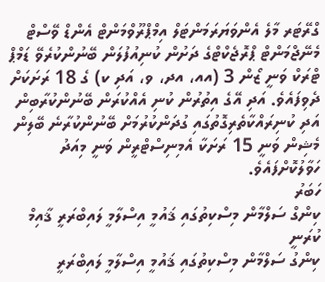ގްރޭޓަރ މާލެ އެންވަޔަރަމަންޓަލް އިމްޕްރޫވްމަންޓް އެންޑް ވޭސްޓް މެނޭޖްމަންޓް ޕްރޮޖެކްޓްގެ ދަށުން ކުނިއުފުލަން ބޭނުންކުރެވޭ ޑަމްޕް ޓްރަކް ވަނީ ޒޯން 3 (އއ، އދ، ވ، އަދި ކ) ގެ 18 ރަށަކަށް ދެވިފައެވެ. އަދި އޭގެ އިތުރުން ކުނި އެއްކުރަން ބޭނުންކުރާބިން އަދި ކުނިރައްކާތެރިގޮތުގައި ގުދަންކުރުމަށް ބޭނުންކުރާނެ ބޭލިން މެޝިން ވަނީ 15 ރަށަކާ އެމިނިސްޓްރީން ވަނީ މިއަދު ހަވާލުކޮށްފައެވެ.
ހަބަރު
ކިންގް ސަލްމާން މިސްކިތުގައި ޤައުމީ އިސްލާމީ ލައިބްރަރީ ޤާއިމް ކުރަނީ
ކިންގު ސަލްމާން މިސްކިތުގައި ޤައުމީ އިސްލާމީ ލައިބްރަރީ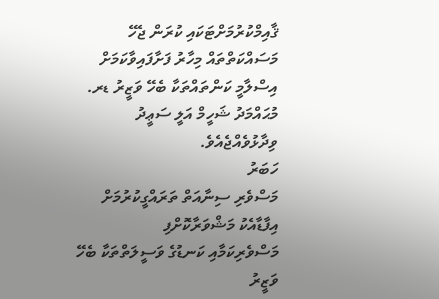ޤާއިމްކުރުމަށްޓަކައި ކުރަން ޖެހޭ މަސައްކަތްތައް މިހާރު ފަށާފައިވާކަމަށް އިސްލާމީ ކަންތައްތަކާ ބެހޭ ވަޒީރު ޑރ. މުޙައްމަދު ޝަހީމް އަލީ ސަޢީދު ވިދާޅުވެއްޖެއެވެ.
ހަބަރު
މަސްވެރި ސިނާއަތް ތަރައްގީކުރުމަށް އިފާޑާއެކު މަޝްވަރާކޮށްފި
މަސްވެރިކަމާއި ކަނޑުގެ ވަސީލަތްތަކާ ބެހޭ ވަޒީރު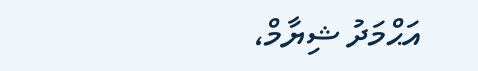އަޙްމަދު ޝިޔާމް،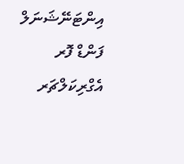އިންޓަނޭޝަނަލް ފަންޑް ފޮރ އެގްރިކަލްޗަރ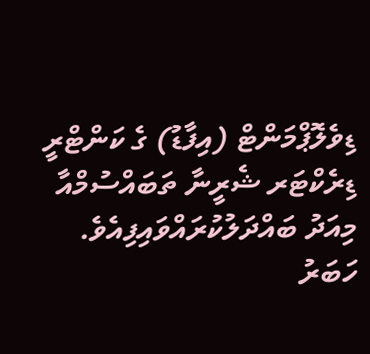ޑިވެލޮޕްމަންޓް (އިފާޑު) ގެ ކަންޓްރީ ޑިރެކްޓަރ ޝެރީނާ ތަބައްސުމްއާ މިއަދު ބައްދަލުކުރައްވައިފިއެވެ.
ހަބަރު